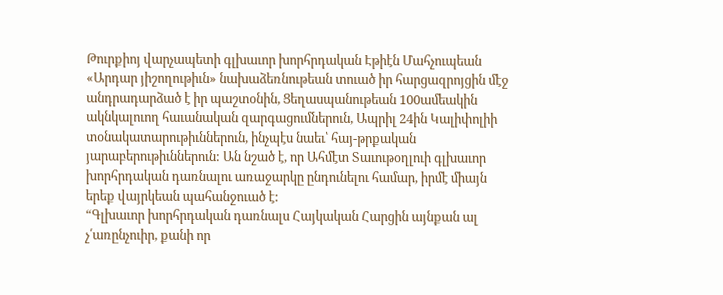Թուրքիոյ վարչապետի գլխաւոր խորհրդական Էթիէն Մահչուպեան «Արդար յիշողութիւն» նախաձեռնութեան տուած իր հարցազրոյցին մէջ անդրադարձած է իր պաշտօնին, Ցեղասպանութեան 100ամեակին ակնկալուող հաւանական զարգացումներուն, Ապրիլ 24ին Կալիփոլիի տօնակատարութիւններուն, ինչպէս նաեւ՝ հայ-թրքական յարաբերութիւններուն: Ան նշած է, որ Ահմէտ Տաւութօղլուի գլխաւոր խորհրդական դառնալու առաջարկը ընդունելու համար, իրմէ միայն երեք վայրկեան պահանջուած է:
“Գլխաւոր խորհրդական դառնալս Հայկական Հարցին այնքան ալ չ՛առընչուիր, քանի որ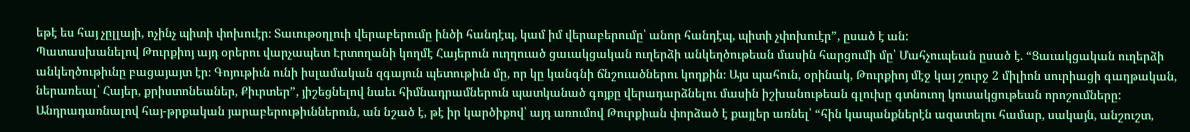եթէ ես հայ չըլլայի, ոչինչ պիտի փոխուէր։ Տաւութօղլուի վերաբերումը ինծի հանդէպ, կամ իմ վերաբերումը՝ անոր հանդէպ, պիտի չփոխուէր”, ըսած է ան:
Պատասխանելով Թուրքիոյ այդ օրերու վարչապետ Էրտողանի կողմէ Հայերուն ուղղուած ցաւակցական ուղերձի անկեղծութեան մասին հարցումի մը՝ Մահչուպեան ըսած է. “Ցաւակցական ուղերձի անկեղծութիւնը բացայայտ էր։ Գոյութիւն ունի իսլամական զգայուն պետութիւն մը, որ կը կանգնի ճնշուածներու կողքին։ Այս պահուն, օրինակ, Թուրքիոյ մէջ կայ շուրջ 2 միլիոն սուրիացի գաղթական, ներառեալ՝ Հայեր, քրիստոնեաներ, Քիւրտեր”, յիշեցնելով նաեւ հիմնադրամներուն պատկանած գոյքը վերադարձնելու մասին իշխանութեան գլուխը գտնուող կուսակցութեան որոշումները:
Անդրադառնալով հայ-թրքական յարաբերութիւններուն, ան նշած է, թէ իր կարծիքով՝ այդ առումով Թուրքիան փորձած է քայլեր առնել՝ “հին կապանքներէն ազատելու համար, սակայն, անշուշտ,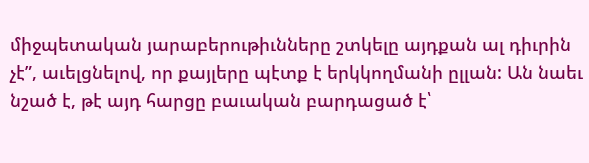միջպետական յարաբերութիւնները շտկելը այդքան ալ դիւրին չէ”, աւելցնելով, որ քայլերը պէտք է երկկողմանի ըլլան: Ան նաեւ նշած է, թէ այդ հարցը բաւական բարդացած է՝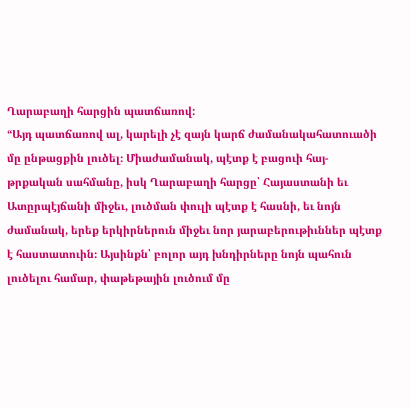Ղարաբաղի հարցին պատճառով:
“Այդ պատճառով ալ, կարելի չէ զայն կարճ ժամանակահատուածի մը ընթացքին լուծել։ Միաժամանակ, պէտք է բացուի հայ-թրքական սահմանը, իսկ Ղարաբաղի հարցը՝ Հայաստանի եւ Ատըրպէյճանի միջեւ, լուծման փուլի պէտք է հասնի, եւ նոյն ժամանակ, երեք երկիրներուն միջեւ նոր յարաբերութիւններ պէտք է հաստատուին։ Այսինքն՝ բոլոր այդ խնդիրները նոյն պահուն լուծելու համար, փաթեթային լուծում մը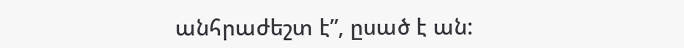անհրաժեշտ է”, ըսած է ան: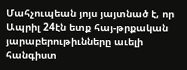Մահչուպեան յոյս յայտնած է, որ Ապրիլ 24էն ետք հայ-թրքական յարաբերութիւնները աւելի հանգիստ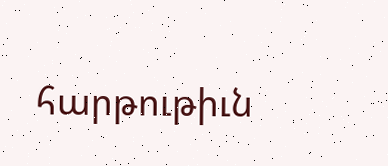հարթութիւն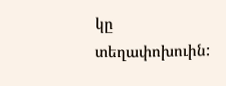կը տեղափոխուին: